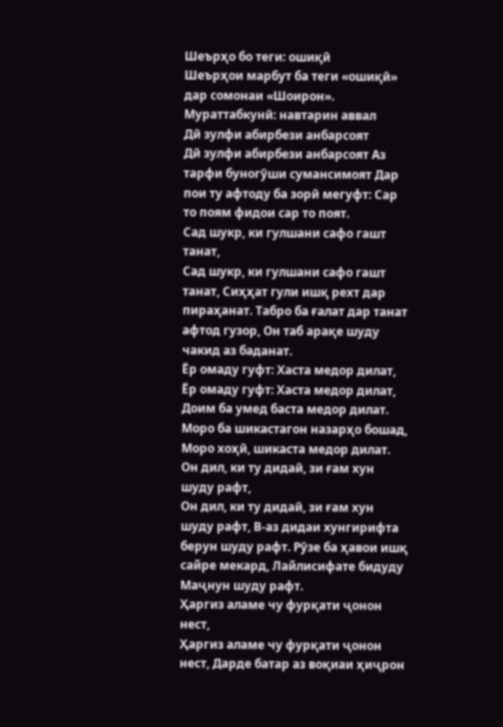Шеърҳо бо теги: ошиқӣ
Шеърҳои марбут ба теги «ошиқӣ» дар сомонаи «Шоирон».
Мураттабкунӣ: навтарин аввал
Дӣ зулфи абирбези анбарсоят
Дӣ зулфи абирбези анбарсоят Аз тарфи буногӯши сумансимоят Дар пои ту афтоду ба зорӣ мегуфт: Сар то поям фидои сар то поят.
Сад шукр, ки гулшани сафо гашт танат,
Сад шукр, ки гулшани сафо гашт танат, Сиҳҳат гули ишқ рехт дар пираҳанат. Табро ба ғалат дар танат афтод гузор, Он таб арақе шуду чакид аз баданат.
Ёр омаду гуфт: Хаста медор дилат,
Ёр омаду гуфт: Хаста медор дилат, Доим ба умед баста медор дилат. Моро ба шикастагон назарҳо бошад, Моро хоҳӣ, шикаста медор дилат.
Он дил, ки ту дидаӣ, зи ғам хун шуду рафт,
Он дил, ки ту дидаӣ, зи ғам хун шуду рафт, В-аз дидаи хунгирифта берун шуду рафт. Рӯзе ба ҳавои ишқ сайре мекард, Лайлисифате бидуду Маҷнун шуду рафт.
Ҳаргиз аламе чу фурқати ҷонон нест,
Ҳаргиз аламе чу фурқати ҷонон нест, Дарде батар аз воқиаи ҳиҷрон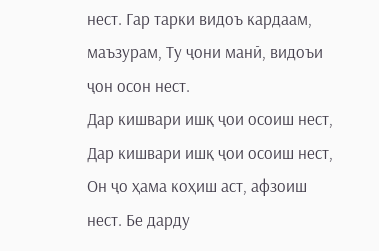нест. Гар тарки видоъ кардаам, маъзурам, Ту ҷони манӣ, видоъи ҷон осон нест.
Дар кишвари ишқ ҷои осоиш нест,
Дар кишвари ишқ ҷои осоиш нест, Он ҷо ҳама коҳиш аст, афзоиш нест. Бе дарду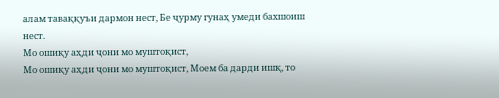алам таваққуъи дармон нест, Бе ҷурму гунаҳ умеди бахшоиш нест.
Мо ошиқу аҳди ҷони мо муштоқист,
Мо ошиқу аҳди ҷони мо муштоқист, Моем ба дарди ишқ, то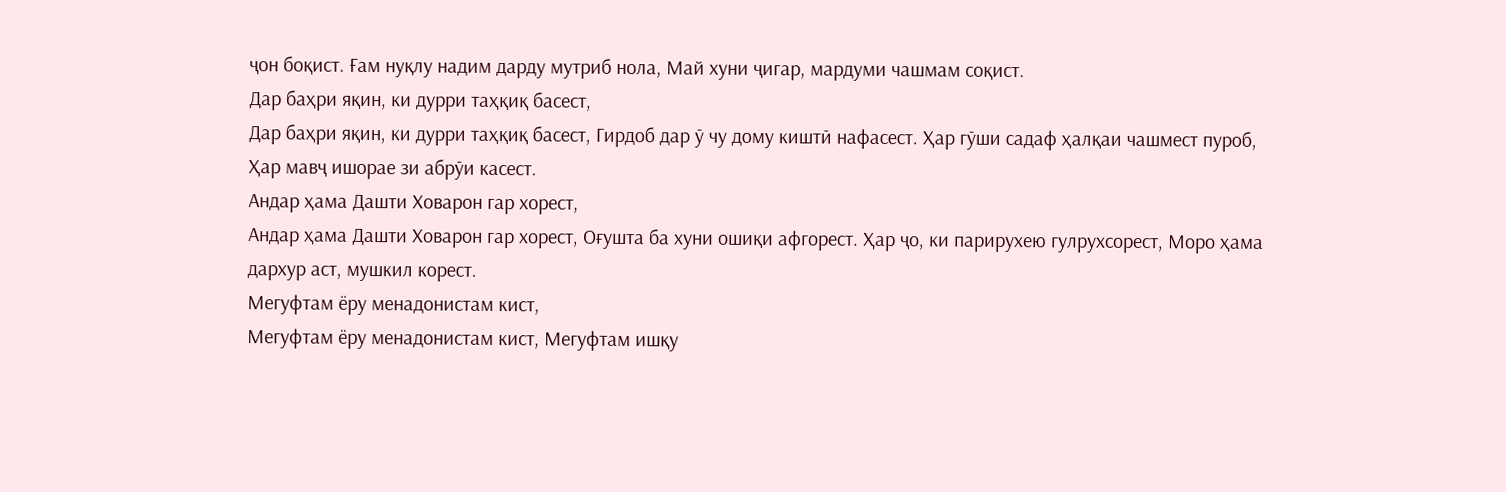ҷон боқист. Ғам нуқлу надим дарду мутриб нола, Май хуни ҷигар, мардуми чашмам соқист.
Дар баҳри яқин, ки дурри таҳқиқ басест,
Дар баҳри яқин, ки дурри таҳқиқ басест, Гирдоб дар ӯ чу дому киштӣ нафасест. Ҳар гӯши садаф ҳалқаи чашмест пуроб, Ҳар мавҷ ишорае зи абрӯи касест.
Андар ҳама Дашти Ховарон гар хорест,
Андар ҳама Дашти Ховарон гар хорест, Оғушта ба хуни ошиқи афгорест. Ҳар ҷо, ки парирухею гулрухсорест, Моро ҳама дархур аст, мушкил корест.
Мегуфтам ёру менадонистам кист,
Мегуфтам ёру менадонистам кист, Мегуфтам ишқу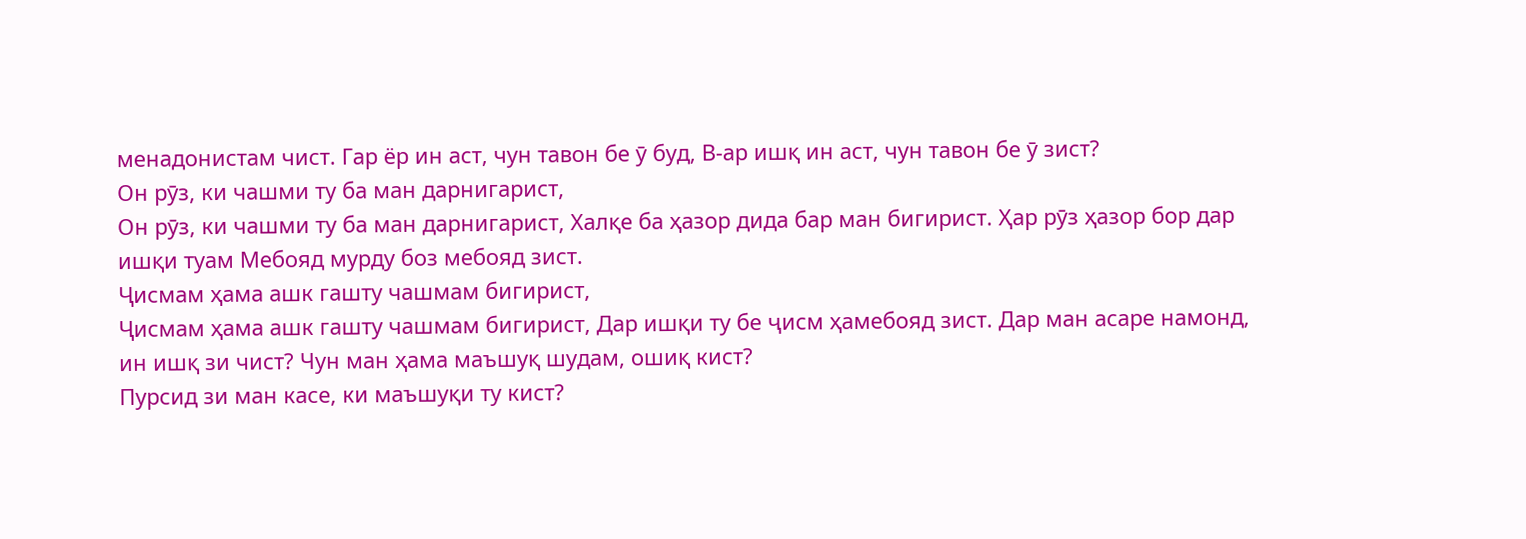менадонистам чист. Гар ёр ин аст, чун тавон бе ӯ буд, В-ар ишқ ин аст, чун тавон бе ӯ зист?
Он рӯз, ки чашми ту ба ман дарнигарист,
Он рӯз, ки чашми ту ба ман дарнигарист, Халқе ба ҳазор дида бар ман бигирист. Ҳар рӯз ҳазор бор дар ишқи туам Мебояд мурду боз мебояд зист.
Ҷисмам ҳама ашк гашту чашмам бигирист,
Ҷисмам ҳама ашк гашту чашмам бигирист, Дар ишқи ту бе ҷисм ҳамебояд зист. Дар ман асаре намонд, ин ишқ зи чист? Чун ман ҳама маъшуқ шудам, ошиқ кист?
Пурсид зи ман касе, ки маъшуқи ту кист?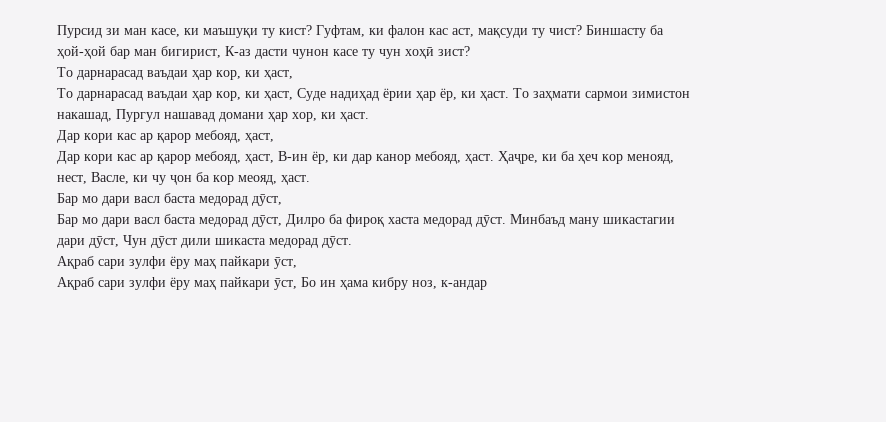Пурсид зи ман касе, ки маъшуқи ту кист? Гуфтам, ки фалон кас аст, мақсуди ту чист? Биншасту ба ҳой-ҳой бар ман бигирист, К-аз дасти чунон касе ту чун хоҳӣ зист?
То дарнарасад ваъдаи ҳар кор, ки ҳаст,
То дарнарасад ваъдаи ҳар кор, ки ҳаст, Суде надиҳад ёрии ҳар ёр, ки ҳаст. То заҳмати сармои зимистон накашад, Пургул нашавад домани ҳар хор, ки ҳаст.
Дар кори кас ар қарор мебояд, ҳаст,
Дар кори кас ар қарор мебояд, ҳаст, В-ин ёр, ки дар канор мебояд, ҳаст. Ҳаҷре, ки ба ҳеч кор менояд, нест, Васле, ки чу ҷон ба кор меояд, ҳаст.
Бар мо дари васл баста медорад дӯст,
Бар мо дари васл баста медорад дӯст, Дилро ба фироқ хаста медорад дӯст. Минбаъд ману шикастагии дари дӯст, Чун дӯст дили шикаста медорад дӯст.
Ақраб сари зулфи ёру маҳ пайкари ӯст,
Ақраб сари зулфи ёру маҳ пайкари ӯст, Бо ин ҳама кибру ноз, к-андар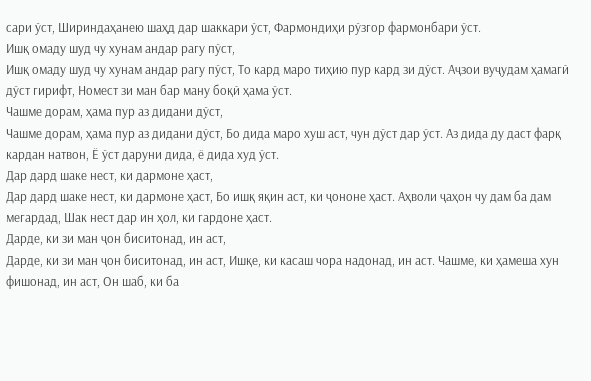сари ӯст, Шириндаҳанею шаҳд дар шаккари ӯст, Фармондиҳи рӯзгор фармонбари ӯст.
Ишқ омаду шуд чу хунам андар рагу пӯст,
Ишқ омаду шуд чу хунам андар рагу пӯст, То кард маро тиҳию пур кард зи дӯст. Аҷзои вуҷудам ҳамагӣ дӯст гирифт, Номест зи ман бар ману боқӣ ҳама ӯст.
Чашме дорам, ҳама пур аз дидани дӯст,
Чашме дорам, ҳама пур аз дидани дӯст, Бо дида маро хуш аст, чун дӯст дар ӯст. Аз дида ду даст фарқ кардан натвон, Ё ӯст даруни дида, ё дида худ ӯст.
Дар дард шаке нест, ки дармоне ҳаст,
Дар дард шаке нест, ки дармоне ҳаст, Бо ишқ яқин аст, ки ҷононе ҳаст. Аҳволи ҷаҳон чу дам ба дам мегардад, Шак нест дар ин ҳол, ки гардоне ҳаст.
Дарде, ки зи ман ҷон биситонад, ин аст,
Дарде, ки зи ман ҷон биситонад, ин аст, Ишқе, ки касаш чора надонад, ин аст. Чашме, ки ҳамеша хун фишонад, ин аст, Он шаб, ки ба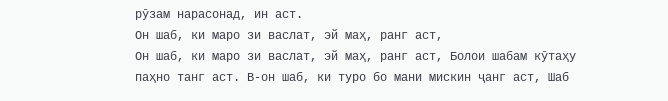рӯзам нарасонад, ин аст.
Он шаб, ки маро зи васлат, эй маҳ, ранг аст,
Он шаб, ки маро зи васлат, эй маҳ, ранг аст, Болои шабам кӯтаҳу паҳно танг аст. В-он шаб, ки туро бо мани мискин ҷанг аст, Шаб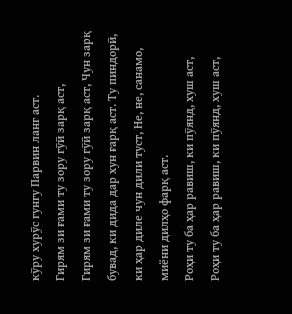кӯру хурӯс гунгу Парвин ланг аст.
Гирям зи ғами ту зору гӯӣ зарқ аст,
Гирям зи ғами ту зору гӯӣ зарқ аст, Чун зарқ бувад, ки дида дар хун ғарқ аст. Ту пиндорӣ, ки ҳар диле чун дили туст, Не, не, санамо, миёни дилҳо фарқ аст.
Роҳи ту ба ҳар равиш, ки пӯянд, хуш аст,
Роҳи ту ба ҳар равиш, ки пӯянд, хуш аст,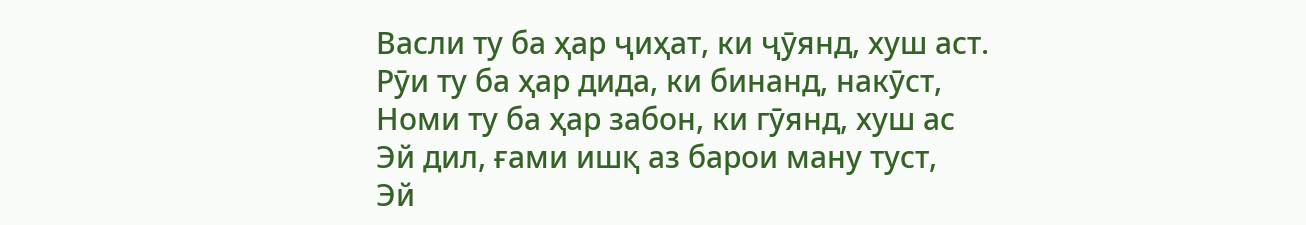Васли ту ба ҳар ҷиҳат, ки ҷӯянд, хуш аст. Рӯи ту ба ҳар дида, ки бинанд, накӯст, Номи ту ба ҳар забон, ки гӯянд, хуш ас
Эй дил, ғами ишқ аз барои ману туст,
Эй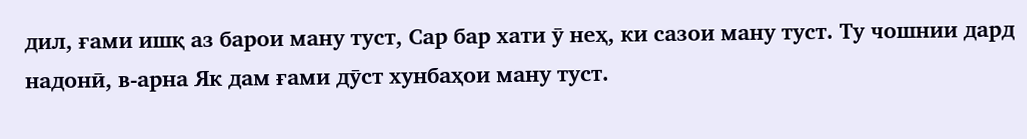дил, ғами ишқ аз барои ману туст, Сар бар хати ӯ неҳ, ки сазои ману туст. Ту чошнии дард надонӣ, в-арна Як дам ғами дӯст хунбаҳои ману туст.